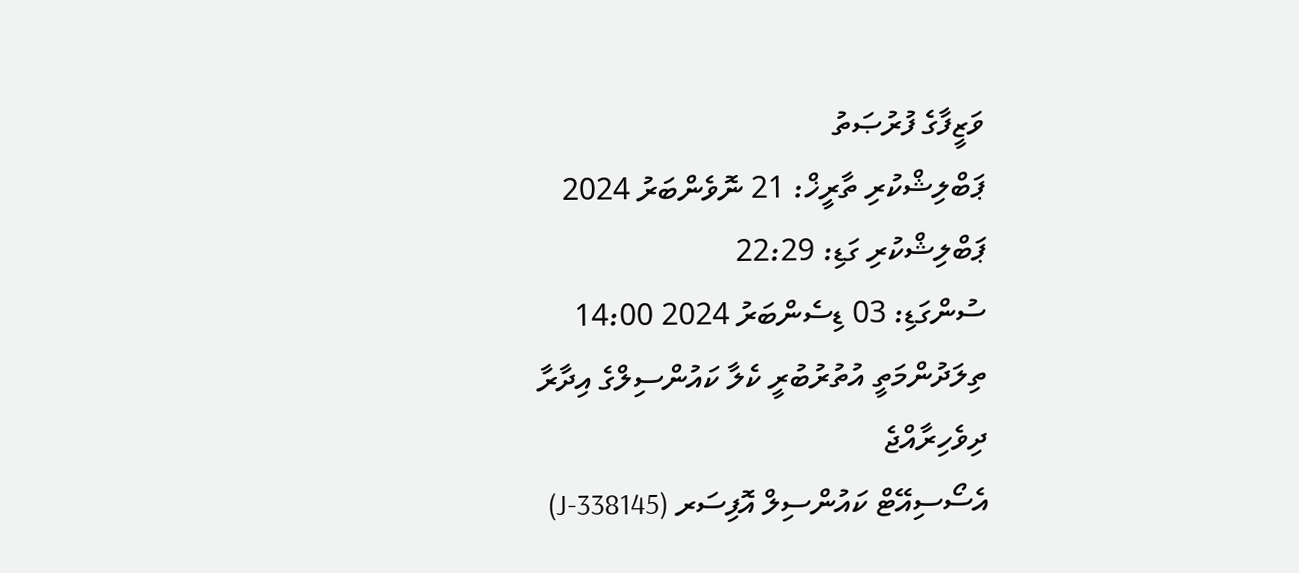ވަޒީފާގެ ފުރުޞަތު
ޕަބްލިޝްކުރި ތާރީޚް: 21 ނޮވެންބަރު 2024
ޕަބްލިޝްކުރި ގަޑި: 22:29
ސުންގަޑި: 03 ޑިސެންބަރު 2024 14:00
ތިލަދުންމަތީ އުތުރުބުރީ ކެލާ ކައުންސިލްގެ އިދާރާ
ދިވެހިރާއްޖެ
އެސޯސިއޭޓް ކައުންސިލް އޮފިސަރ (J-338145)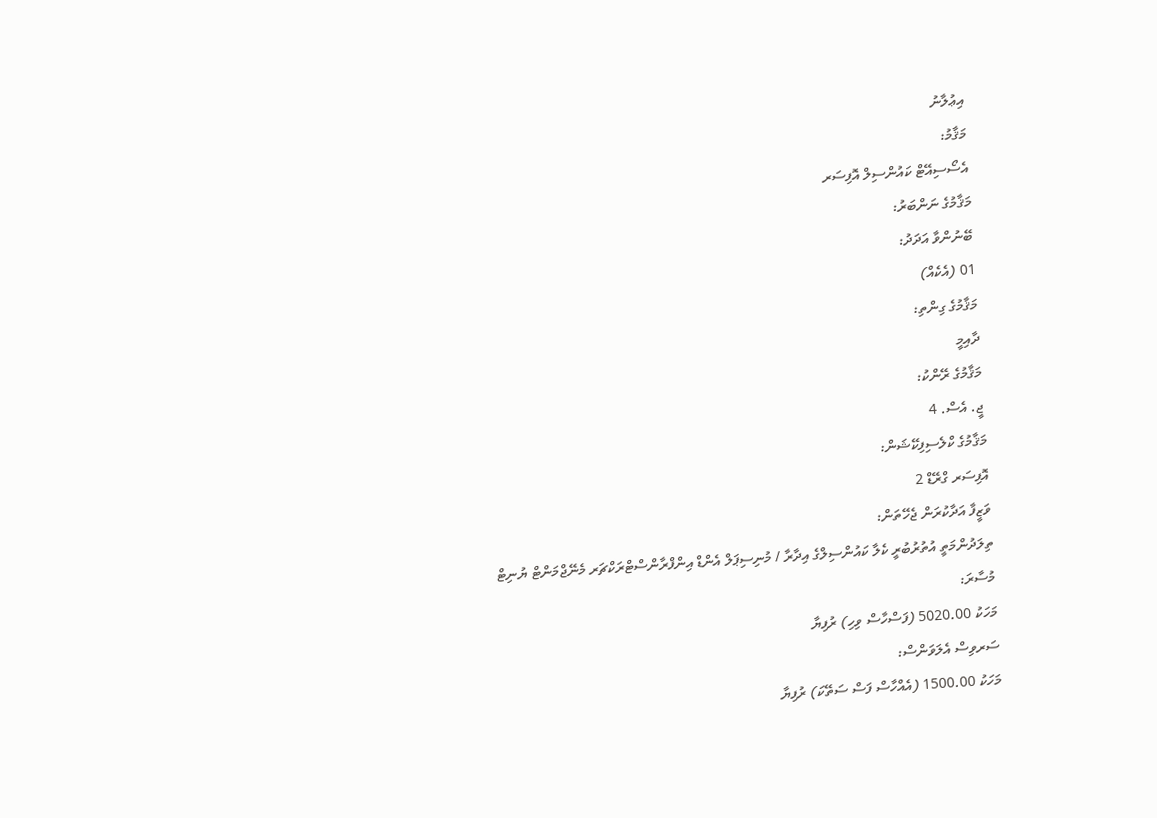އިޢުލާނު
މަޤާމު:
އެސޯސިއޭޓް ކައުންސިލް އޮފިސަރ
މަޤާމުގެ ނަންބަރު:
ބޭނުންވާ އަދަދު:
01 (އެކެއް)
މަޤާމުގެ ގިންތި:
ދާއިމީ
މަޤާމުގެ ރޭންކު:
ޖީ. އެސް. 4
މަޤާމުގެ ކްލެސިފިކޭޝަން:
އޮފިސަރ ގްރޭޑް 2
ވަޒީފާ އަދާކުރަން ޖެހޭތަން:
ތިލަދުންމަތީ އުތުރުބުރީ ކެލާ ކައުންސިލްގެ އިދާރާ / މުނިސިޕަލް އެންޑް އިންފްރާންސްޓްރަކްޗަރ މެނޭޖްމަންޓް ޔުނިޓް
މުސާރަ:
މަހަކު 5020.00 (ފަސްހާސް ވިހި) ރުފިޔާ
ސަރވިސް އެލަވަންސް:
މަހަކު 1500.00 (އެއްހާސް ފަސް ސަތޭކަ) ރުފިޔާ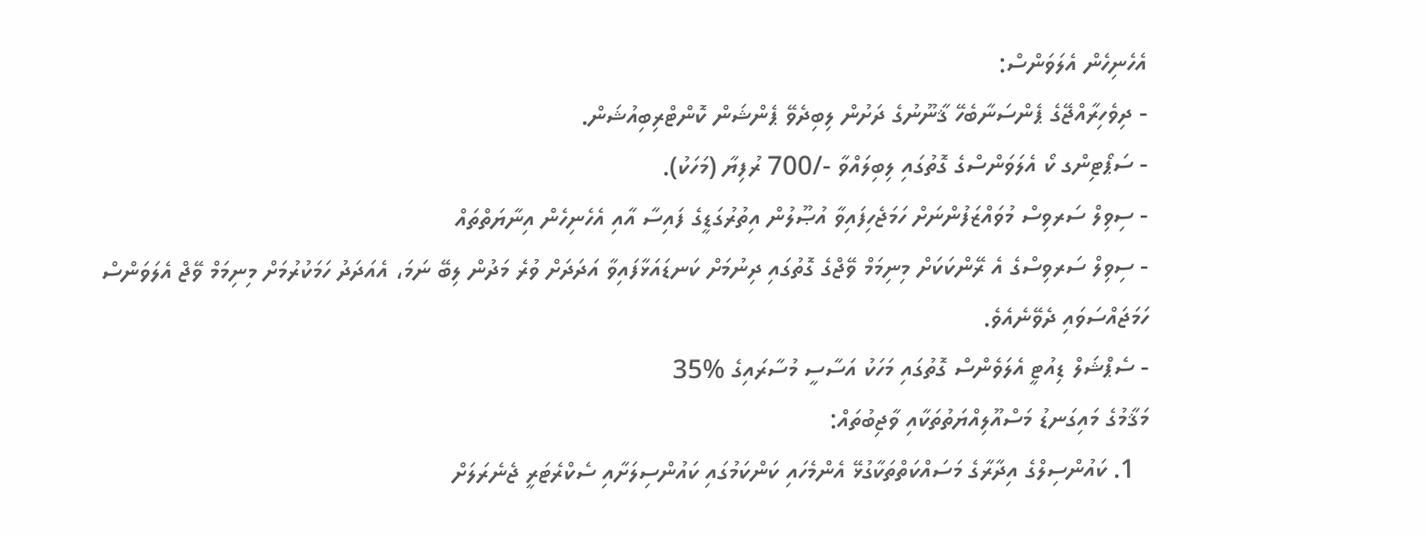އެހެނިހެން އެލަވަންސް:
- ދިވެހިރާއްޖޭގެ ޕެންސަނާބެހޭ ޤާނޫނުގެ ދަށުން ލިބިދެވޭ ޕެންޝަން ކޮންޓްރިބިއުޝަން.
- ސަޕޯޓިންގ ކޯ އެލަވަންސްގެ ގޮތުގައި ލިބިލައްވާ -/700 ރުފިޔާ (މަހަކު).
- ސިވިލް ސަރވިސް މުވައްޒަފުންނަށް ހަމަޖެހިފައިވާ އުޞޫލުން އިތުރުގަޑީގެ ފައިސާ އާއި އެހެނިހެން އިނާޔަތްތައް
- ސިވިލް ސަރވިސްގެ އެ ރޭންކަކަށް މިނިމަމް ވޭޖްގެ ގޮތުގައި ދިނުމަށް ކަނޑައަޅާފައިވާ އަދަދަށް ވުރެ މަދުން ލިބޭ ނަމަ، އެއަދަދު ހަމަކުރުމަށް މިނިމަމް ވޭޖް އެލަވަންސް ހަމަޖައްސަވައި ދެވޭނެއެވެ.
- ސެޕްޝަލް ޑިއުޓީ އެލަވެންސް ގޮތުގައި މަހަކު އަސާސީ މުސާރައިގެ %35
މަޤާމުގެ މައިގަނޑު މަސްއޫލިއްޔަތުތަކާއި ވާޖިބުތައް:
  1. ކައުންސިލްގެ އިދާރާގެ މަސައްކަތްތަކާގުޅޭ އެންމެހައި ކަންކަމުގައި ކައުންސިލަށާއި ސެކްރެޓަރީ ޖެނެރަލަށް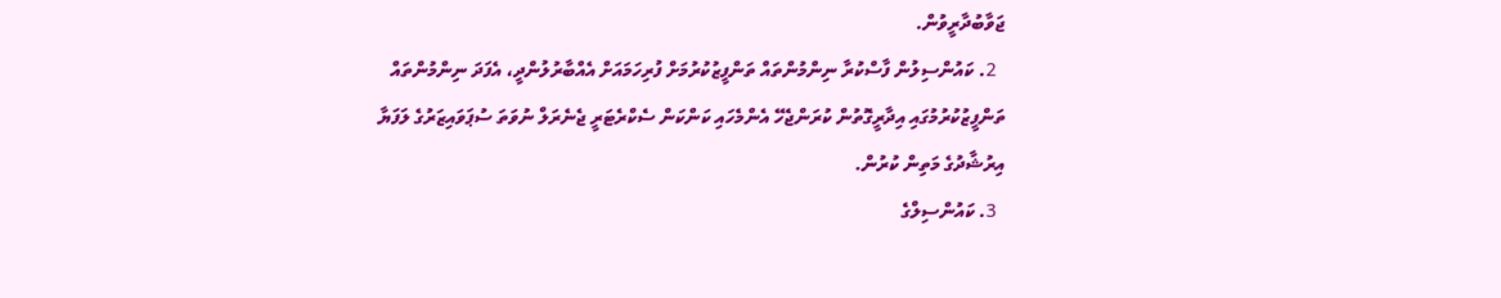ޖަވާބުދާރީވުން.
  2. ކައުންސިލުން ފާސްކުރާ ނިންމުންތައް ތަންފީޒުކުރުމަށް ފުރިހަމައަށް އެއްބާރުލުންދީ، އެފަދަ ނިންމުންތައް ތަންފީޒުކުރުމުގައި އިދާރީގޮތުން ކުރަންޖެހޭ އެންމެހައި ކަންކަން ސެކްރެޓަރީ ޖެނެރަލް ނުވަތަ ސުޕަވައިޒަރުގެ ލަފަޔާ އިރުޝާދުގެ މަތިން ކުރުން.
  3. ކައުންސިލްގެ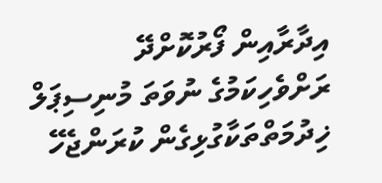އިދާރާއިން ފޯރުކޮށްދޭ ރަށްވެހިކަމުގެ ނުވަތަ މުނިސިޕަލް ޚިދުމަތްތަކާގުޅިގެން ކުރަންޖެހޭ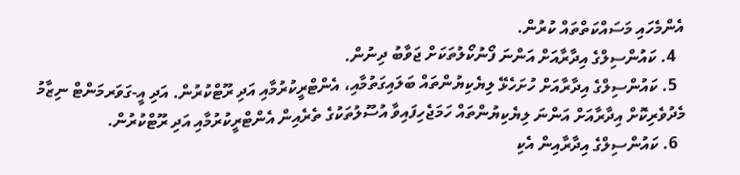އެންމެހައި މަސައްކަތްތައް ކުރުން.
  4. ކައުންސިލްގެ އިދާރާއަށް އަންނަ ފޯނުކޯލުތަކަށް ޖަވާބު ދިނުން.
  5. ކައުންސިލްގެ އިދާރާއަށް ހުށަހެޅޭ ލިޔެކިޔުންތައް ބަލައިގަތުމާއި، އެންޓްރީކުރުމާއި އަދި ރޫޓްކުރުން. އަދި އީ-ގަވަރމަންޓް ނިޒާމު މެދުވެރިކޮށް އިދާރާއަށް އަންނަ ލިޔެކިޔުންތައް ހަމަޖެހިފައިވާ އުސޫލުތަކުގެ ތެރެއިން އެންޓްރީކުރުމާއި އަދި ރޫޓްކުރުން.
  6. ކައުންސިލްގެ އިދާރާއިން އެކި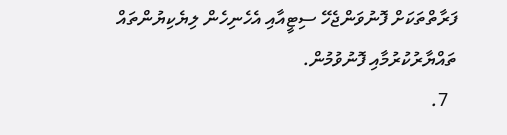ފަރާތްތަކަށް ފޮނުވަންޖެހޭ ސިޓީއާއި އެހެނިހެން ލިޔެކިޔުންތައް ތައްޔާރުކުރުމާއި ފޮނުވުމުން.
  7.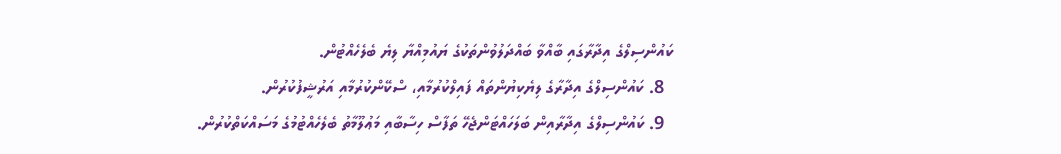ކައުންސިލްގެ އިދާރާގައި ބާއްވާ ބައްދަލުވުންތަކުގެ ޔައުމިއްޔާ ލިޔެ ބެލެހެއްޓުން.
  8. ކައުންސިލްގެ އިދާރާގެ ލިޔެކިޔުންތައް ފައިލްކުރުމާއި، ސްކޭންކުރުމާއި އަރުޝީފުކުރުން.
  9. ކައުންސިލްގެ އިދާރާއިން ބަލަހައްޓަންޖެހޭ ތަފާސް ހިސާބާއި މަޢުލޫމާތު ބެލެހެއްޓުމުގެ މަސައްކަތްކުރުން.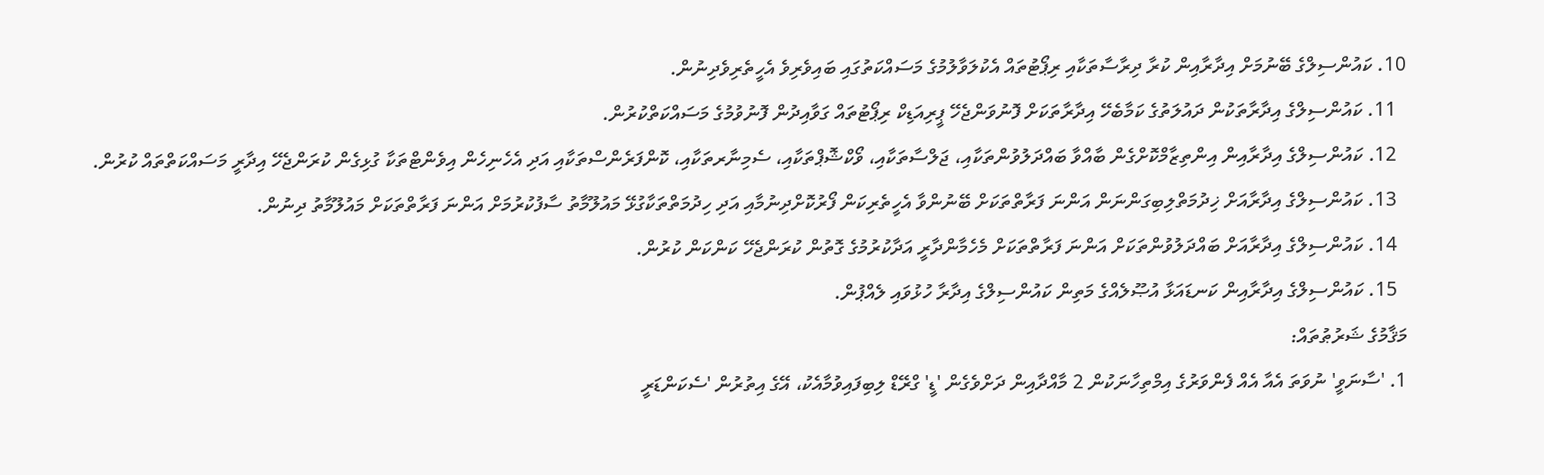10. ކައުންސިލްގެ ބޭނުމަށް އިދާރާއިން ކުރާ ދިރާސާތަކާއި ރިޕޯޓުތައް އެކުލަވާލުމުގެ މަސައްކަތުގައި ބައިވެރިވެ އެހީތެރިވެދިނުން.
  11. ކައުންސިލްގެ އިދާރާތަކުން ދައުލަތުގެ ކަމާބެހޭ އިދާރާތަކަށް ފޮނުވަންޖެހޭ ޕީރިއަޑިކް ރިޕޯޓުތައް ގަވާއިދުން ފޮނުވުމުގެ މަސައްކަތްކުރުން.
  12. ކައުންސިލްގެ އިދާރާއިން އިންތިޒާމްކޮށްގެން ބާއްވާ ބައްދަލުވުންތަކާއި، ޖަލްސާތަކާއި، ވޯކްޝޮޕްތަކާއި، ސެމިނާރތަކާއި، ކޮންފަރެންސްތަކާއި އަދި އެހެނިހެން އިވެންޓްތަކާ ގުޅިގެން ކުރަންޖެހޭ އިދާރީ މަސައްކަތްތައް ކުރުން.
  13. ކައުންސިލްގެ އިދާރާއަށް ޚިދުމަތްލިބިގަންނަން އަންނަ ފަރާތްތަކަށް ބޭނުންވާ އެހީތެރިކަން ފޯރުކޮށްދިނުމާއި އަދި ހިދުމަތްތަކާގުޅޭ މައުލޫމާތު ސާފުކުރުމަށް އަންނަ ފަރާތްތަކަށް މައުލޫމާތު ދިނުން.
  14. ކައުންސިލްގެ އިދާރާއަށް ބައްދަލުވުންތަކަށް އަންނަ ފަރާތްތަކަށް މެހެމާންދާރީ އަދާކުރުމުގެ ގޮތުން ކުރަންޖެހޭ ކަންކަން ކުރުން.
  15. ކައުންސިލްގެ އިދާރާއިން ކަނޑައަޅާ އުޞޫލެއްގެ މަތިން ކައުންސިލްގެ އިދާރާ ހުޅުވައި ލެއްޕުން.
މަޤާމުގެ ޝަރުޠުތައް:
1. 'ސާނަވީ' ނުވަތަ އެއާ އެއް ފެންވަރުގެ އިމްތިހާނަކުން 2 މާއްދާއިން ދަށްވެގެން 'ޑީ' ގްރޭޑް ލިބިފައިވުމާއެކު، އޭގެ އިތުރުން 'ސެކަންޑަރީ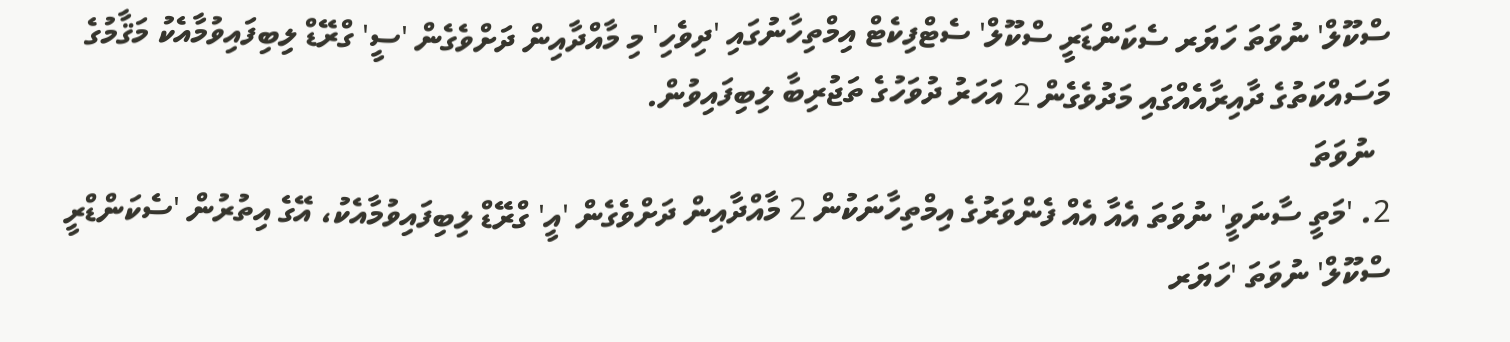ސްކޫލް' ނުވަތަ ހަޔަރ ސެކަންޑަރީ ސްކޫލް' ސެޓްފިކެޓް އިމްތިހާނުގައި 'ދިވެހި' މި މާއްދާއިން ދަށްވެގެން 'ސީ' ގްރޭޑް ލިބިފައިވުމާއެކު މަޤާމުގެ މަސައްކަތުގެ ދާއިރާއެއްގައި މަދުވެގެން 2 އަހަރު ދުވަހުގެ ތަޖުރިބާ ލިބިފައިވުން.
  ނުވަތަ
2. 'މަތީ ސާނަވީ' ނުވަތަ އެއާ އެއް ފެންވަރުގެ އިމްތިހާނަކުން 2 މާއްދާއިން ދަށްވެގެން 'އީ' ގްރޭޑް ލިބިފައިވުމާއެކު، އޭގެ އިތުރުން 'ސެކަންޑްރީ ސްކޫލް' ނުވަތަ 'ހަޔަރ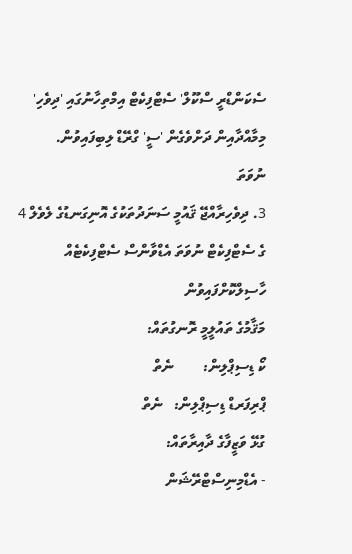ސެކަންޑްރީ ސްކޫލް' ސެޓްފިކެޓް އިމްތިހާނުގައި 'ދިވެހި' މިމާއްދާއިން ދަށްވެގެން 'ސީ' ގްރޭޑް ލިބިފައިވުން.
ނުވަތަ
3. ދިވެހިރާއްޖޭ ޤައުމީ ސަނަދުތަކުގެ އޮނިގަނޑުގެ ލެވެލް 4 ގެ ސެޓްފިކެޓް ނުވަތަ އެޑްވާންސް ސެޓްފިކެޓެއް ހާސިލްކޮށްފައިވުން
މަޤާމުގެ ތައުލީމީ ރޮނގުތައް:
ކޯ ޑިސިޕްލިން:        ނެތް
ޕްރިފަރޑް ޑިސިޕްލިން:   ނެތް
ގުޅޭ ވަޒީފާގެ ދާއިރާތައް:
- އެޑްމިނިސްޓްރޭޝަން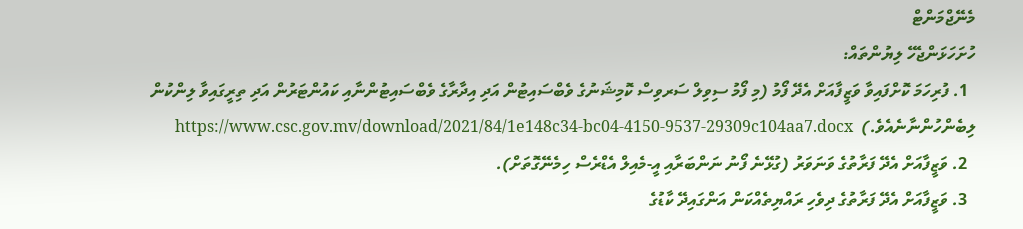މެނޭޖްމަންޓް
ހުށަހަޅަންޖެހޭ ލިޔުންތައް:
  1. ފުރިހަމަ ކޮށްފައިވާ ވަޒީފާއަށް އެދޭ ފޯމު (މި ފޯމު ސިވިލް ސަރވިސް ކޮމިޝަނުގެ ވެބްސައިޓުން އަދި އިދާރާގެ ވެބްސައިޓުންނާއި ކައުންޓަރުން އަދި ތިރީގައިވާ ލިންކުން ލިބެންހުންނާނެއެވެ.)  https://www.csc.gov.mv/download/2021/84/1e148c34-bc04-4150-9537-29309c104aa7.docx
  2. ވަޒީފާއަށް އެދޭ ފަރާތުގެ ވަނަވަރު (ގުޅޭނެ ފޯނު ނަންބަރާއި އީ-މެއިލް އެޑްރެސް ހިމެނޭގޮތަށް).
  3. ވަޒީފާއަށް އެދޭ ފަރާތުގެ ދިވެހި ރައްޔިތެއްކަން އަންގައިދޭ ކާޑުގެ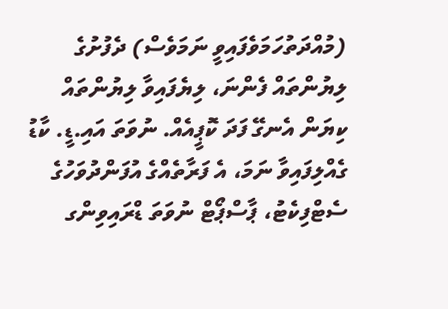(މުއްދަތުހަމަވެފައިވީ ނަމަވެސް) ދެފުށުގެ ލިޔުންތައް ފެންނަ، ލިޔެފައިވާ ލިޔުންތައް ކިޔަން އެނގޭ ފަދަ ކޮޕީއެއް. ނުވަތަ އައި.ޑީ. ކާޑު ގެއްލިފައިވާ ނަމަ، އެ ފަރާތެއްގެ އުފަންދުވަހުގެ ސެޓްފިކެޓު، ޕާސްޕޯޓް ނުވަތަ ޑްރައިވިންގ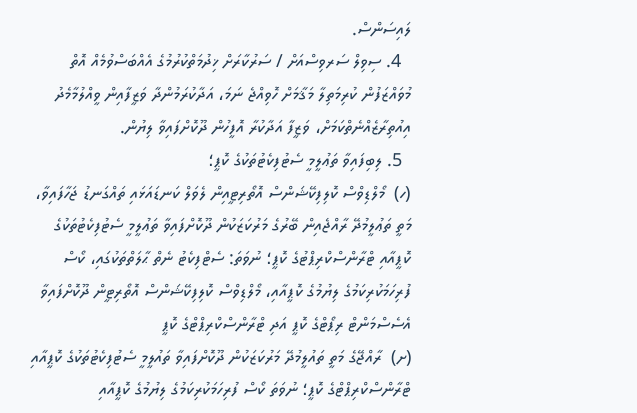ލައިސަންސް.
  4. ސިވިލް ސަރވިސްއަށް / ސަރުކާރަށް ޚިދުމަތްކުރުމުގެ އެއްބަސްވުމެއް އޮތް މުވައްޒަފުން ކުރިމަތިލާ މަޤާމަށް ހޮވިއްޖެ ނަމަ، އަދާކުރަމުންދާ ވަޒީފާއިން ވީއްލުމާމެދު އިއުތިރާޒެއްނެތްކަމަށް، ވަޒީފާ އަދާކުރާ އޮފީހުން ދޫކޮށްފައިވާ ލިޔުން.
  5. ލިބިފައިވާ ތަޢުލީމީ ސެޓުފިކެޓުތަކުގެ ކޮޕީ؛
(ހ)  މޯލްޑިވްސް ކޮލިފިކޭޝަންސް އޮތޯރިޓީއިން ލެވަލް ކަނޑައަޅައި ތައްގަނޑު ޖަހާފައިވާ، މަތީ ތަޢުލީމުދޭ ރާއްޖެއިން ބޭރުގެ މަރުކަޒަކުން ދޫކޮށްފައިވާ ތަޢުލީމީ ސެޓުފިކެޓުތަކުގެ ކޮޕީއާއި ޓްރާންސްކްރިޕްޓުގެ ކޮޕީ؛ ނުވަތަ: ސެޓްފިކެޓު ނެތް ޙާލަތްތަކުގައި، ކޯސް ފުރިހަމަކުރިކަމުގެ ލިޔުމުގެ ކޮޕީއާއި، މޯލްޑިވްސް ކޮލިފިކޭޝަންސް އޮތޯރިޓީން ދޫކޮށްފައިވާ އެސެސްމަންޓް ރިޕޯޓްގެ ކޮޕީ އަދި ޓްރާންސްކްރިޕްޓްގެ ކޮޕީ
(ށ)  ރާއްޖޭގެ މަތީ ތައުލީމުދޭ މަރުކަޒަކުން ދޫކޮށްފައިވާ ތައުލީމީ ސެޓުފިކެޓުތަކުގެ ކޮޕީއާއި ޓްރާންސްކްރިޕްޓްގެ ކޮޕީ؛ ނުވަތަ ކޯސް ފުރިހަމަކުރިކަމުގެ ލިޔުމުގެ ކޮޕީއާއި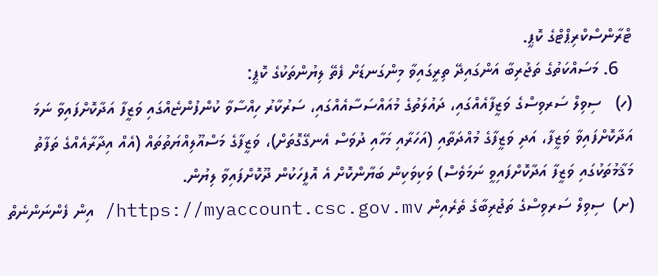ޓްރާންސްކްރިޕްޓްގެ ކޮޕީ.
   6. މަސައްކަތުގެ ތަޖުރިބާ އަންގައިދޭ ތިރީގައިވާ މިންގަނޑަށް ފެތޭ ލިޔުންތަކުގެ ކޮޕީ:
(ހ)   ސިވިލް ސަރވިސްގެ ވަޒީފާއެއްގައި، ދައުލަތުގެ މުއައްސަސާއެއްގައި، ސަރުކާރު ހިއްސާވާ ކުންފުންޏެއްގައި ވަޒީފާ އަދާކޮށްފައިވާ ނަމަ އަދާކޮށްފައިވާ ވަޒީފާ، އަދި ވަޒީފާގެ މުއްދަތާއި (އަހަރާއި މަހާއި ދުވަސް އެނގޭގޮތަށް)، ވަޒީފާގެ މަސްއޫލިއްޔަތުތައް (އެއް އިދާރާއެއްގެ ތަފާތު މަޤާމުތަކުގައި ވަޒީފާ އަދާކޮށްފައިވީ ނަމަވެސް) ވަކިވަކިން ބަޔާންކޮށް އެ އޮފީހަކުން ދޫކޮށްފައިވާ ލިޔުން.
(ށ)  ސިވިލް ސަރވިސްގެ ތަޖުރިބާގެ ތެރެއިން https://myaccount.csc.gov.mv/ އިން ފެންނަންނެތް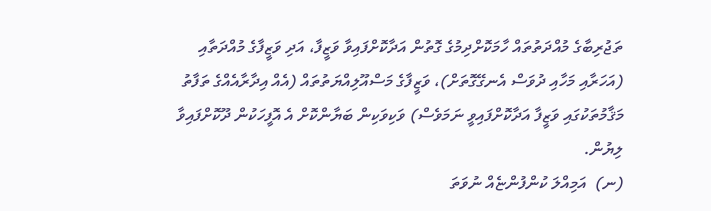ތަޖުރިބާގެ މުއްދަތުތައް ހާމަކޮށްދިމުގެ ގޮތުން އަދާކޮށްފައިވާ ވަޒީފާ، އަދި ވަޒީފާގެ މުއްދަތާއި (އަހަރާއި މަހާއި ދުވަސް އެނގޭގޮތަށް)، ވަޒީފާގެ މަސްއޫލިއްޔަތުތައް (އެއް އިދާރާއެއްގެ ތަފާތު މަޤާމުތަކުގައި ވަޒީފާ އަދާކޮށްފައިވީ ނަމަވެސް) ވަކިވަކިން ބަޔާންކޮށް އެ އޮފީހަކުން ދޫކޮށްފައިވާ ލިޔުން.
(ނ)  އަމިއްލަ ކުންފުންޏެއް ނުވަތަ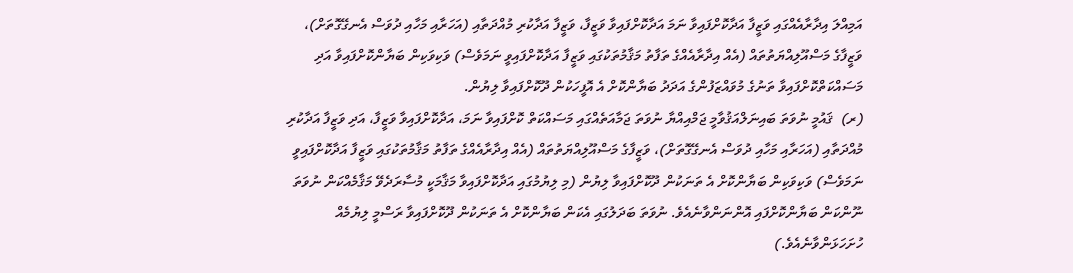އަމިއްލަ އިދާރާއެއްގައި ވަޒީފާ އަދާކޮށްފައިވާ ނަމަ އަދާކޮށްފައިވާ ވަޒީފާ، ވަޒީފާ އަދާކުރި މުއްދަތާއި (އަހަރާއި މަހާއި ދުވަސް އެނގޭގޮތަށް)، ވަޒީފާގެ މަސްއޫލިއްޔަތުތައް (އެއް އިދާރާއެއްގެ ތަފާތު މަޤާމުތަކުގައި ވަޒީފާ އަދާކޮށްފައިވީ ނަމަވެސް) ވަކިވަކިން ބަޔާންކޮށްފައިވާ އަދި މަސައްކަތްކޮށްފައިވާ ތަނުގެ މުވައްޒަފުންގެ އަދަދު ބަޔާންކޮށް އެ އޮފީހަކުން ދޫކޮށްފައިވާ ލިޔުން.
(ރ)  ޤައުމީ ނުވަތަ ބައިނަލްއަޤުވާމީ ޖަމްއިއްޔާ ނުވަތަ ޖަމާއަތެއްގައި މަސައްކަތް ކޮށްފައިވާ ނަމަ، އަދާކޮށްފައިވާ ވަޒީފާ، އަދި ވަޒީފާ އަދާކުރި މުއްދަތާއި (އަހަރާއި މަހާއި ދުވަސް އެނގޭގޮތަށް)، ވަޒީފާގެ މަސްއޫލިއްޔަތުތައް (އެއް އިދާރާއެއްގެ ތަފާތު މަޤާމުތަކުގައި ވަޒީފާ އަދާކޮށްފައިވީ ނަމަވެސް) ވަކިވަކިން ބަޔާންކޮށް އެ ތަނަކުން ދޫކޮށްފައިވާ ލިޔުން (މި ލިޔުމުގައި އަދާކޮށްފައިވާ މަޤާމަކީ މުސާރަދެވޭ މަޤާމެއްކަން ނުވަތަ ނޫންކަން ބަޔާންކޮށްފައި އޮންނަންވާނެއެވެ. ނުވަތަ ބަދަލުގައި އެކަން ބަޔާންކޮށް އެ ތަނަކުން ދޫކޮށްފައިވާ ރަސްމީ ލިޔުމެއް ހުށަހަޅަންވާނެއެވެ.)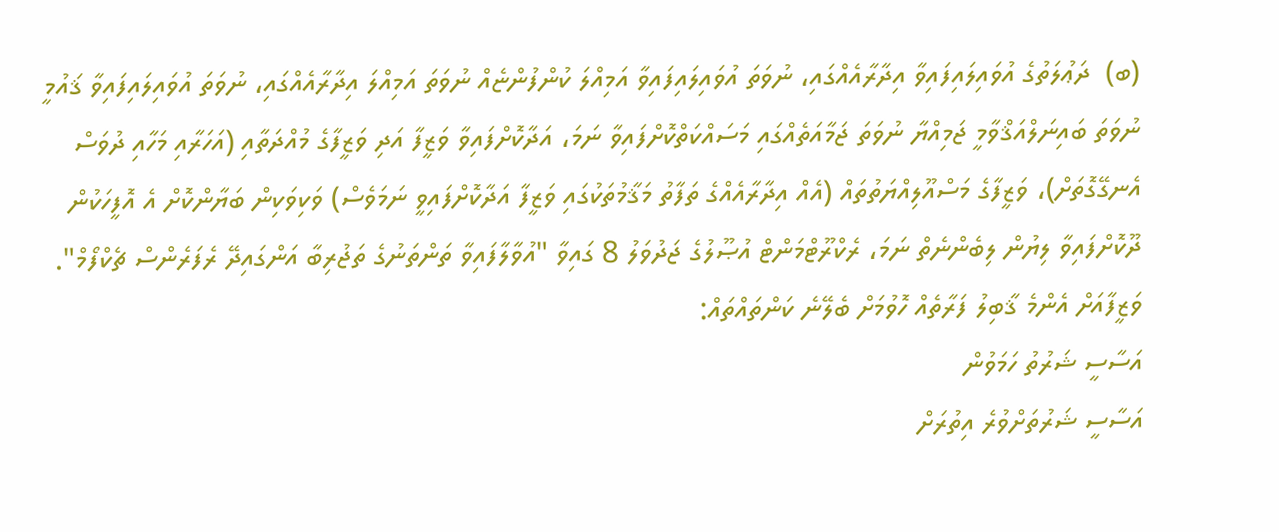(ބ)  ދަޢުލަތުގެ އުވައިލައިފައިވާ އިދާރާއެއްގައި، ނުވަތަ އުވައިލައިފައިވާ އަމިއްލަ ކުންފުންޏެއް ނުވަތަ އަމިއްލަ އިދާރާއެއްގައި، ނުވަތަ އުވައިލައިފައިވާ ޤައުމީ ނުވަތަ ބައިނަލްއަޤްވާމީ ޖަމިއްޔާ ނުވަތަ ޖަމާއަތެއްގައި މަސައްކަތްކޮށްފައިވާ ނަމަ، އަދާކޮށްފައިވާ ވަޒީފާ އަދި ވަޒީފާގެ މުއްދަތާއި (އަހަރާއި މަހާއި ދުވަސް އެނގޭގޮތަށް)، ވަޒީފާގެ މަސްއޫލިއްޔަތުތައް (އެއް އިދާރާއެއްގެ ތަފާތު މަޤާމުތަކުގައި ވަޒީފާ އަދާކޮށްފައިވީ ނަމަވެސް) ވަކިވަކިން ބަޔާންކޮށް އެ އޮފީހަކުން ދޫކޮށްފައިވާ ލިޔުން ލިބެންނެތް ނަމަ، ރެކްރޫޓްމަންޓް އުޞޫލުގެ ޖަދުވަލު 8 ގައިވާ "އުވާލާފައިވާ ތަންތަނުގެ ތަޖުރިބާ އަންގައިދޭ ރެފަރެންސް ޗެކްފޯމް".
ވަޒީފާއަށް އެންމެ ޤާބިލު ފަރާތެއް ހޮވުމަށް ބެލޭނެ ކަންތައްތައް:
އަސާސީ ޝަރުތު ހަމަވުން
އަސާސީ ޝަރުތަށްވުރެ އިތުރަށް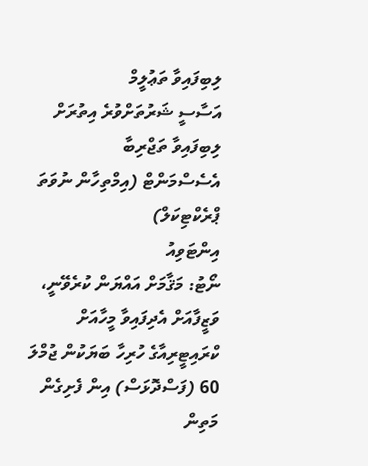ލިބިފައިވާ ތަޢުލީމް
އަސާސީ ޝަރުތަށްވުރެ އިތުރަށް ލިބިފައިވާ ތަޖްރިބާ
އެސެސްމަންޓް (އިމްތިހާން ނުވަތަ ޕްރެކްޓިކަލް)
އިންޓަވިއު
ނޯޓު: މަޤާމަށް އައްޔަން ކުރެވޭނީ، ވަޒީފާއަށް އެދިފައިވާ މީހާއަށް ކްރައިޓީރިއާގެ ހުރިހާ ބަޔަކުން ޖުމްލަ 60 (ފަސްދޮޅަސް) އިން ފެށިގެން މަތިން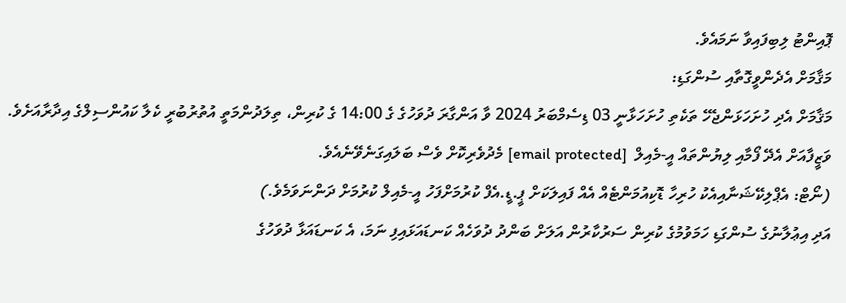ޕޮއިންޓު ލިބިފައިވާ ނަމައެވެ.
މަޤާމަށް އެދެންވީގޮތާއި ސުންގަޑި:
މަޤާމަށް އެދި ހުށަހަޅަންޖެހޭ ތަކެތި ހުށަހަޅާނީ 03 ޑިސެމްބަރު 2024 ވާ އަންގާރަ ދުވަހުގެ ގެ 14:00 ގެ ކުރިން، ތިލަދުންމަތީ އުތުރުބުރީ ކެލާ ކައުންސިލްގެ އިދާރާއަށެވެ. ވަޒީފާއަށް އެދޭ ފޯމާއި ލިޔުންތައް އީ-މެއިލް  [email protected] މެދުވެރިކޮށް ވެސް ބަލައިގަނެވޭނެއެވެ.
(ނޯޓް: އެޕްލިކޭޝަނާއިއެކު ހުރިހާ ޑޮކިއުމަންޓެއް އެއް ފައިލަކަށް ޕީ.ޑީ.އެފް ކުރުމަށްފަހު އީ-މެއިލް ކުރުމަށް ދަންނަވަމެވެ.)
އަދި އިޢުލާނުގެ ސުންގަޑި ހަމަވުމުގެ ކުރިން ސަރުކާރުން އަލަށް ބަންދު ދުވަހެއް ކަނޑައަޅައިފި ނަމަ، އެ ކަނޑައަޅާ ދުވަހުގެ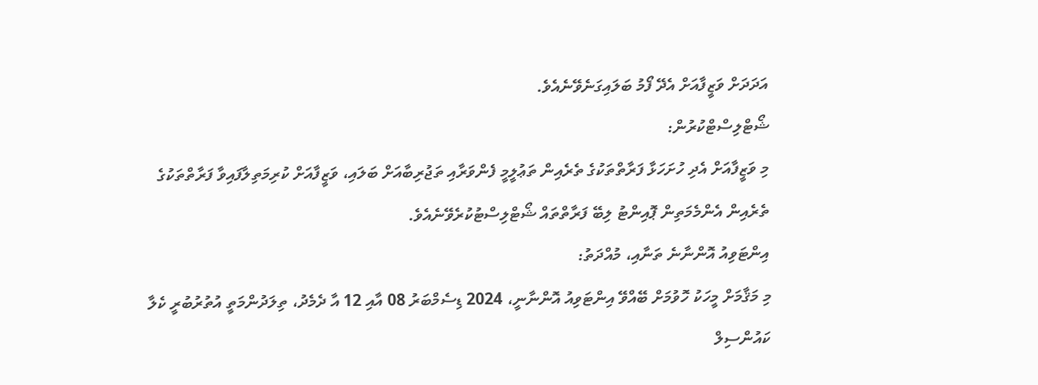އަދަދަށް ވަޒީފާއަށް އެދޭ ފޯމު ބަލައިގަނެވޭނެއެވެ.
ޝޯޓްލިސްޓްކުރުން:
މި ވަޒީފާއަށް އެދި ހުށަހަޅާ ފަރާތްތަކުގެ ތެރެއިން ތަޢުލީމީ ފެންވަރާއި ތަޖުރިބާއަށް ބަލައި، ވަޒީފާއަށް ކުރިމަތިލާފައިވާ ފަރާތްތަކުގެ ތެރެއިން އެންމެމަތިން ޕޮއިންޓު ލިބޭ ފަރާތްތައް ޝޯޓްލިސްޓުކުރެވޭނެއެވެ.
އިންޓަވިއު އޮންނާނެ ތަނާއި، މުއްދަތު:
މި މަޤާމަށް މީހަކު ހޮވުމަށް ބޭއްވޭ އިންޓަވިއު އޮންނާނީ، 2024 ޑިސެމްބަރު 08 އާއި 12 އާ ދެމެދު، ތިލަދުންމަތީ އުތުރުބުރީ ކެލާ ކައުންސިލް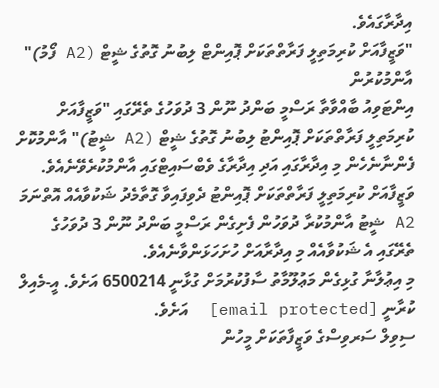އިދާރާގައެވެ.
"ވަޒީފާއަށް ކުރިމަތިލީ ފަރާތްތަކަށް ޕޮއިންޓް ލިބުނު ގޮތުގެ ޝީޓް (A2 ފޯމު)" އާންމުކުރުން
އިންޓަވިއު ބާއްވާތާ ރަސްމީ ބަންދު ނޫން 3 ދުވަހުގެ ތެރޭގައި "ވަޒީފާއަށް ކުރިމަތިލީ ފަރާތްތަކަށް ޕޮއިންޓު ލިބުނު ގޮތުގެ ޝީޓް (A2 ޝީޓު)" އާންމުކޮށް ފެންނާނެހެން މި އިދާރާގައި އަދި އިދާރާގެ ވެބްސައިޓްގައި އާންމުކުރެވޭނެއެވެ. ވަޒީފާއަށް ކުރިމަތިލީ ފަރާތްތަކަށް ޕޮއިންޓު ދެވިފައިވާ ގޮތާމެދު ޝަކުވާއެއް އޮތްނަމަ A2 ޝީޓު އާންމުކުރާ ދުވަހުން ފެށިގެން ރަސްމީ ބަންދު ނޫން 3 ދުވަހުގެ ތެރޭގައި އެ ޝަކުވާއެއް މި އިދާރާއަށް ހުށަހަޅަންވާނެއެވެ.
މި އިޢުލާނާ ގުޅިގެން މަޢުލޫމާތު ސާފުކުރުމަށް ގުޅާނީ 6500214 އަށެވެ. އީ-މެއިލް ކުރާނީ [email protected]  އަށެވެ.
ސިވިލް ސަރވިސްގެ ވަޒީފާތަކަށް މީހުން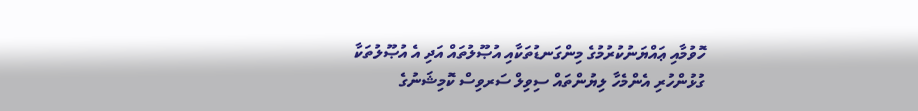ހޮވުމާއި ޢައްޔަނުކުރުމުގެ މިންގަނޑުތަކާއި އުޞޫލުތައް އަދި އެ އުޞޫލުތަކާ ގުޅުންހުރި އެންމެހާ ލިޔުންތައް ސިވިލް ސަރވިސް ކޮމިޝަނުގެ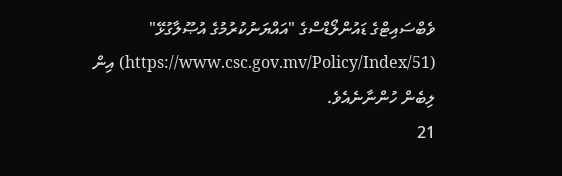ވެބްސައިޓްގެ ޑައުންލޯޑްސްގެ "އައްޔަނުކުރުމުގެ އުޞޫލާގުޅޭ" (https://www.csc.gov.mv/Policy/Index/51) އިން ލިބެން ހުންނާނެއެވެ.
21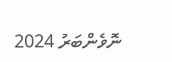ނޮވެންބަރު 2024